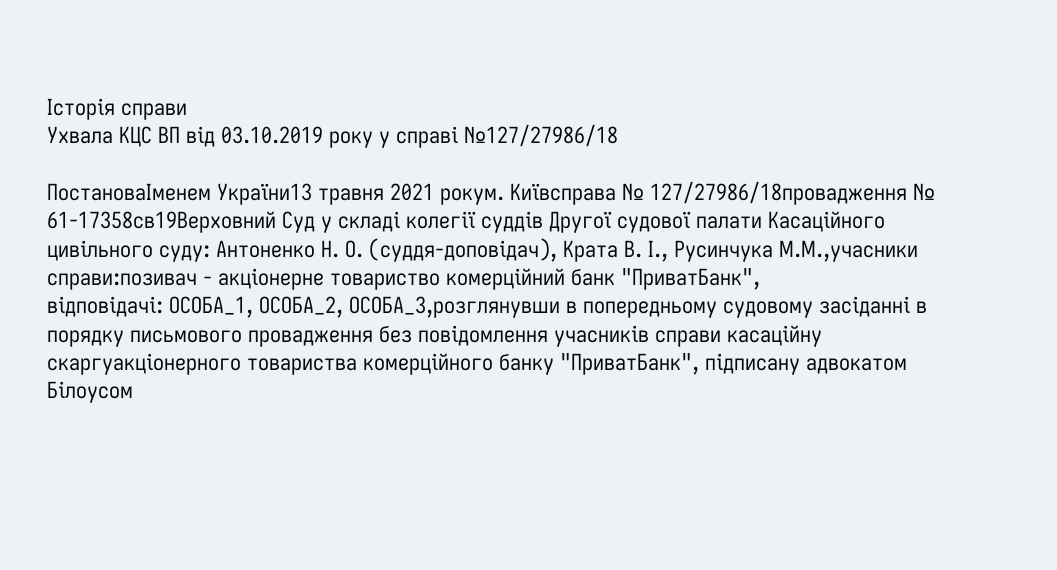Історія справи
Ухвала КЦС ВП від 03.10.2019 року у справі №127/27986/18

ПостановаІменем України13 травня 2021 рокум. Київсправа № 127/27986/18провадження № 61-17358св19Верховний Суд у складі колегії суддів Другої судової палати Касаційного цивільного суду: Антоненко Н. О. (суддя-доповідач), Крата В. І., Русинчука М.М.,учасники справи:позивач - акціонерне товариство комерційний банк "ПриватБанк",
відповідачі: ОСОБА_1, ОСОБА_2, ОСОБА_3,розглянувши в попередньому судовому засіданні в порядку письмового провадження без повідомлення учасників справи касаційну скаргуакціонерного товариства комерційного банку "ПриватБанк", підписану адвокатом Білоусом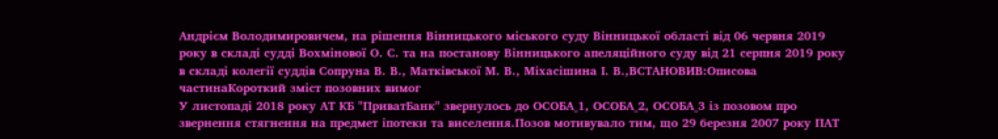Андрієм Володимировичем, на рішення Вінницького міського суду Вінницької області від 06 червня 2019 року в складі судді Вохмінової О. С. та на постанову Вінницького апеляційного суду від 21 серпня 2019 року в складі колегії суддів Сопруна В. В., Матківської М. В., Міхасішина І. В.,ВСТАНОВИВ:Описова частинаКороткий зміст позовних вимог
У листопаді 2018 року АТ КБ "ПриватБанк" звернулось до ОСОБА_1, ОСОБА_2, ОСОБА_3 із позовом про звернення стягнення на предмет іпотеки та виселення.Позов мотивувало тим, що 29 березня 2007 року ПАТ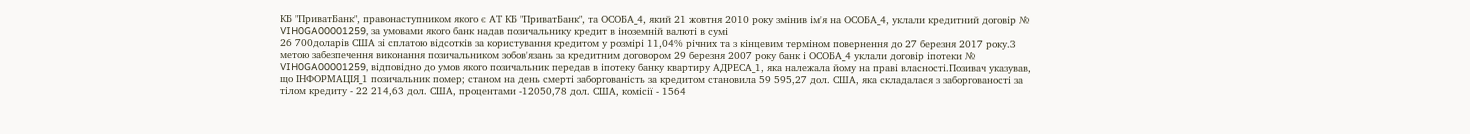КБ "ПриватБанк", правонаступником якого є АТ КБ "ПриватБанк", та ОСОБА_4, який 21 жовтня 2010 року змінив ім'я на ОСОБА_4, уклали кредитний договір № VIH0GA00001259, за умовами якого банк надав позичальнику кредит в іноземній валюті в сумі
26 700доларів США зі сплатою відсотків за користування кредитом у розмірі 11,04% річних та з кінцевим терміном повернення до 27 березня 2017 року.З метою забезпечення виконання позичальником зобов'язань за кредитним договором 29 березня 2007 року банк і ОСОБА_4 уклали договір іпотеки № VIH0GA00001259, відповідно до умов якого позичальник передав в іпотеку банку квартиру АДРЕСА_1, яка належала йому на праві власності.Позивач указував, що ІНФОРМАЦІЯ_1 позичальник помер; станом на день смерті заборгованість за кредитом становила 59 595,27 дол. США, яка складалася з заборгованості за тілом кредиту - 22 214,63 дол. США, процентами -12050,78 дол. США, комісії - 1564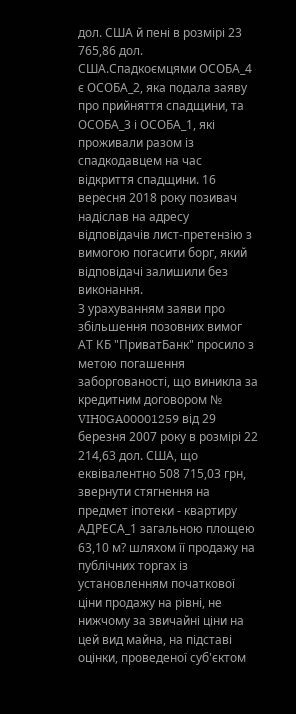дол. США й пені в розмірі 23 765,86 дол. США.Спадкоємцями ОСОБА_4 є ОСОБА_2, яка подала заяву про прийняття спадщини, та ОСОБА_3 і ОСОБА_1, які проживали разом із спадкодавцем на час відкриття спадщини. 16 вересня 2018 року позивач надіслав на адресу відповідачів лист-претензію з вимогою погасити борг, який відповідачі залишили без виконання.
З урахуванням заяви про збільшення позовних вимог АТ КБ "ПриватБанк" просило з метою погашення заборгованості, що виникла за кредитним договором № VIH0GA00001259 від 29 березня 2007 року в розмірі 22 214,63 дол. США, що еквівалентно 508 715,03 грн, звернути стягнення на предмет іпотеки - квартиру АДРЕСА_1 загальною площею 63,10 м? шляхом її продажу на публічних торгах із установленням початкової ціни продажу на рівні, не нижчому за звичайні ціни на цей вид майна, на підставі оцінки, проведеної суб'єктом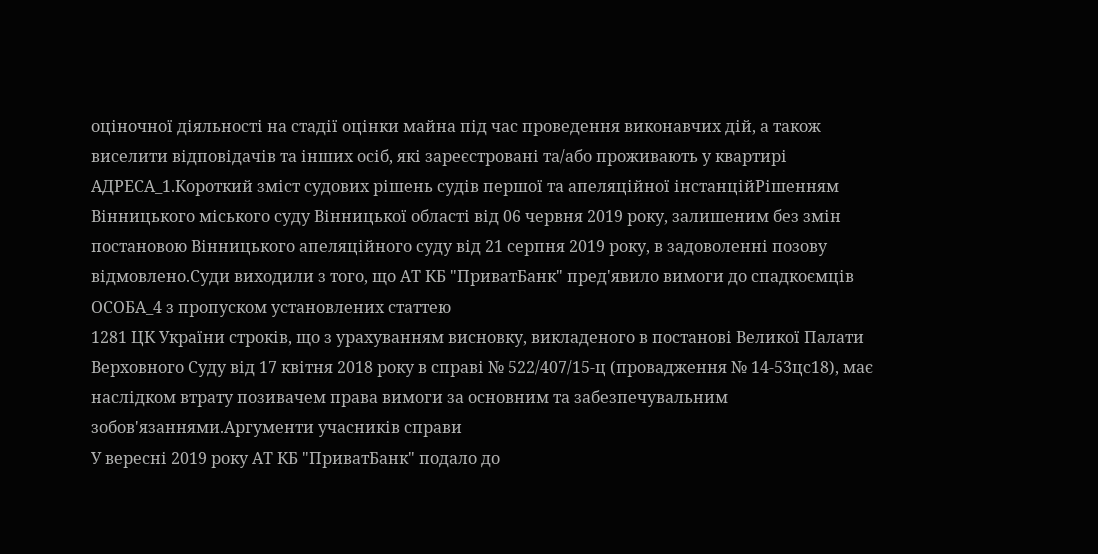оціночної діяльності на стадії оцінки майна під час проведення виконавчих дій, а також виселити відповідачів та інших осіб, які зареєстровані та/або проживають у квартирі АДРЕСА_1.Короткий зміст судових рішень судів першої та апеляційної інстанційРішенням Вінницького міського суду Вінницької області від 06 червня 2019 року, залишеним без змін постановою Вінницького апеляційного суду від 21 серпня 2019 року, в задоволенні позову відмовлено.Суди виходили з того, що АТ КБ "ПриватБанк" пред'явило вимоги до спадкоємців ОСОБА_4 з пропуском установлених статтею
1281 ЦК України строків, що з урахуванням висновку, викладеного в постанові Великої Палати Верховного Суду від 17 квітня 2018 року в справі № 522/407/15-ц (провадження № 14-53цс18), має наслідком втрату позивачем права вимоги за основним та забезпечувальним зобов'язаннями.Аргументи учасників справи
У вересні 2019 року АТ КБ "ПриватБанк" подало до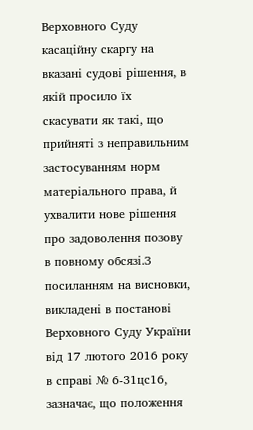Верховного Суду касаційну скаргу на вказані судові рішення, в якій просило їх скасувати як такі, що прийняті з неправильним застосуванням норм матеріального права, й ухвалити нове рішення про задоволення позову в повному обсязі.З посиланням на висновки, викладені в постанові Верховного Суду України від 17 лютого 2016 року в справі № 6-31цс16, зазначає, що положення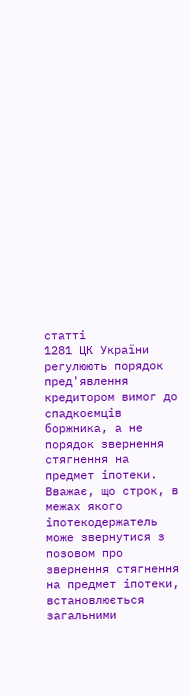статті
1281 ЦК України регулюють порядок пред'явлення кредитором вимог до спадкоємців боржника, а не порядок звернення стягнення на предмет іпотеки. Вважає, що строк, в межах якого іпотекодержатель може звернутися з позовом про звернення стягнення на предмет іпотеки, встановлюється загальними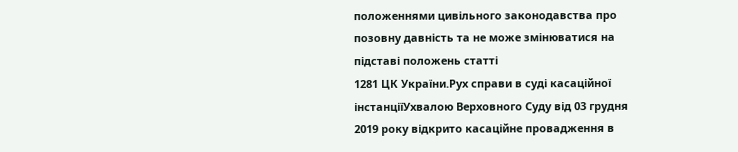положеннями цивільного законодавства про позовну давність та не може змінюватися на підставі положень статті
1281 ЦК України.Рух справи в суді касаційної інстанціїУхвалою Верховного Суду від 03 грудня 2019 року відкрито касаційне провадження в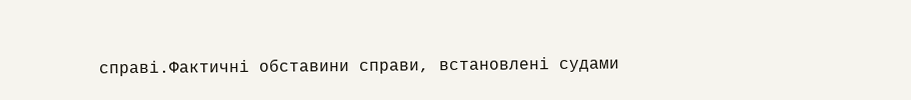справі.Фактичні обставини справи, встановлені судами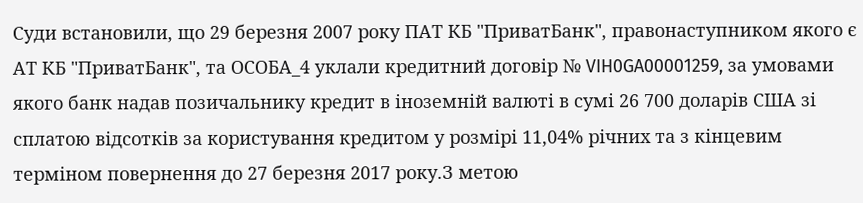Суди встановили, що 29 березня 2007 року ПАТ КБ "ПриватБанк", правонаступником якого є АТ КБ "ПриватБанк", та ОСОБА_4 уклали кредитний договір № VIH0GA00001259, за умовами якого банк надав позичальнику кредит в іноземній валюті в сумі 26 700 доларів США зі сплатою відсотків за користування кредитом у розмірі 11,04% річних та з кінцевим терміном повернення до 27 березня 2017 року.З метою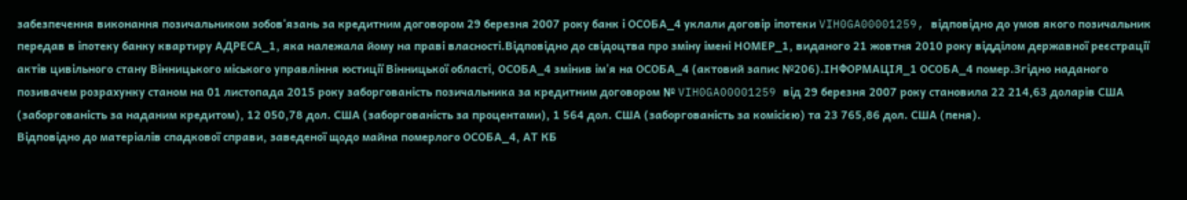забезпечення виконання позичальником зобов'язань за кредитним договором 29 березня 2007 року банк і ОСОБА_4 уклали договір іпотеки VIH0GA00001259, відповідно до умов якого позичальник передав в іпотеку банку квартиру АДРЕСА_1, яка належала йому на праві власності.Відповідно до свідоцтва про зміну імені НОМЕР_1, виданого 21 жовтня 2010 року відділом державної реєстрації актів цивільного стану Вінницького міського управління юстиції Вінницької області, ОСОБА_4 змінив ім'я на ОСОБА_4 (актовий запис №206).ІНФОРМАЦІЯ_1 ОСОБА_4 помер.Згідно наданого позивачем розрахунку станом на 01 листопада 2015 року заборгованість позичальника за кредитним договором № VIH0GA00001259 від 29 березня 2007 року становила 22 214,63 доларів США (заборгованість за наданим кредитом), 12 050,78 дол. США (заборгованість за процентами), 1 564 дол. США (заборгованість за комісією) та 23 765,86 дол. США (пеня).
Відповідно до матеріалів спадкової справи, заведеної щодо майна померлого ОСОБА_4, АТ КБ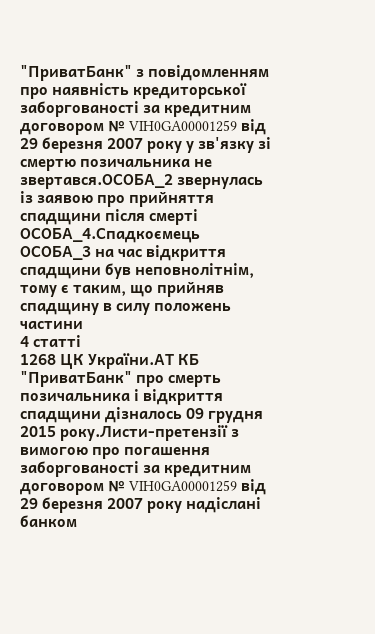"ПриватБанк" з повідомленням про наявність кредиторської заборгованості за кредитним договором № VIH0GA00001259 від 29 березня 2007 року у зв'язку зі смертю позичальника не звертався.ОСОБА_2 звернулась із заявою про прийняття спадщини після смерті ОСОБА_4.Спадкоємець ОСОБА_3 на час відкриття спадщини був неповнолітнім, тому є таким, що прийняв спадщину в силу положень частини
4 статті
1268 ЦК України.АТ КБ "ПриватБанк" про смерть позичальника і відкриття спадщини дізналось 09 грудня 2015 року.Листи-претензії з вимогою про погашення заборгованості за кредитним договором № VIH0GA00001259 від 29 березня 2007 року надіслані банком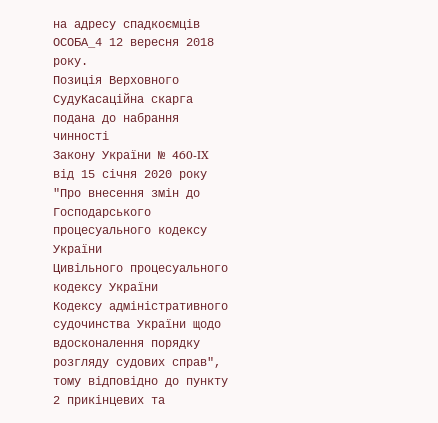на адресу спадкоємців ОСОБА_4 12 вересня 2018 року.
Позиція Верховного СудуКасаційна скарга подана до набрання чинності
Закону України № 460-IX від 15 січня 2020 року "Про внесення змін до Господарського процесуального кодексу України
Цивільного процесуального кодексу України
Кодексу адміністративного судочинства України щодо вдосконалення порядку розгляду судових справ", тому відповідно до пункту 2 прикінцевих та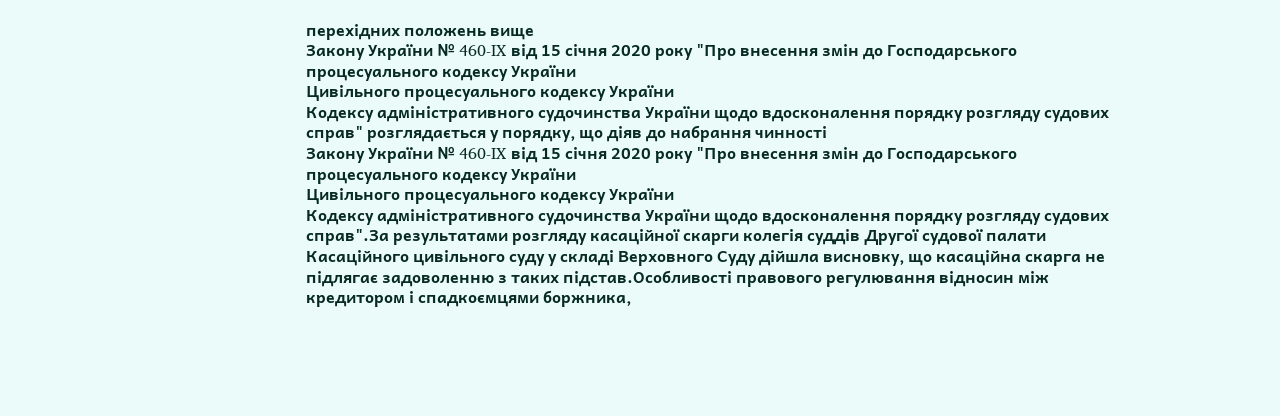перехідних положень вище
Закону України № 460-IX від 15 січня 2020 року "Про внесення змін до Господарського процесуального кодексу України
Цивільного процесуального кодексу України
Кодексу адміністративного судочинства України щодо вдосконалення порядку розгляду судових справ" розглядається у порядку, що діяв до набрання чинності
Закону України № 460-IX від 15 січня 2020 року "Про внесення змін до Господарського процесуального кодексу України
Цивільного процесуального кодексу України
Кодексу адміністративного судочинства України щодо вдосконалення порядку розгляду судових справ".За результатами розгляду касаційної скарги колегія суддів Другої судової палати Касаційного цивільного суду у складі Верховного Суду дійшла висновку, що касаційна скарга не підлягає задоволенню з таких підстав.Особливості правового регулювання відносин між кредитором і спадкоємцями боржника,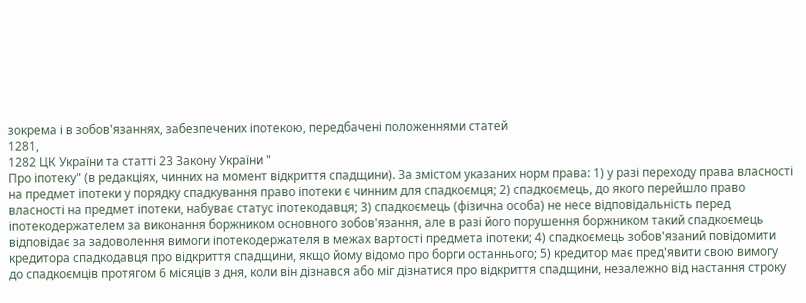зокрема і в зобов'язаннях, забезпечених іпотекою, передбачені положеннями статей
1281,
1282 ЦК України та статті 23 Закону України "
Про іпотеку" (в редакціях, чинних на момент відкриття спадщини). За змістом указаних норм права: 1) у разі переходу права власності на предмет іпотеки у порядку спадкування право іпотеки є чинним для спадкоємця; 2) спадкоємець, до якого перейшло право власності на предмет іпотеки, набуває статус іпотекодавця; 3) спадкоємець (фізична особа) не несе відповідальність перед іпотекодержателем за виконання боржником основного зобов'язання, але в разі його порушення боржником такий спадкоємець відповідає за задоволення вимоги іпотекодержателя в межах вартості предмета іпотеки; 4) спадкоємець зобов'язаний повідомити кредитора спадкодавця про відкриття спадщини, якщо йому відомо про борги останнього; 5) кредитор має пред'явити свою вимогу до спадкоємців протягом 6 місяців з дня, коли він дізнався або міг дізнатися про відкриття спадщини, незалежно від настання строку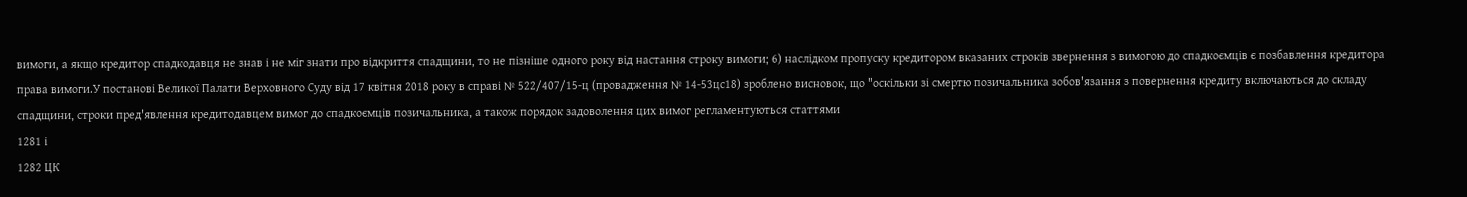вимоги, а якщо кредитор спадкодавця не знав і не міг знати про відкриття спадщини, то не пізніше одного року від настання строку вимоги; 6) наслідком пропуску кредитором вказаних строків звернення з вимогою до спадкоємців є позбавлення кредитора права вимоги.У постанові Великої Палати Верховного Суду від 17 квітня 2018 року в справі № 522/407/15-ц (провадження № 14-53цс18) зроблено висновок, що "оскільки зі смертю позичальника зобов'язання з повернення кредиту включаються до складу спадщини, строки пред'явлення кредитодавцем вимог до спадкоємців позичальника, а також порядок задоволення цих вимог регламентуються статтями
1281 і
1282 ЦК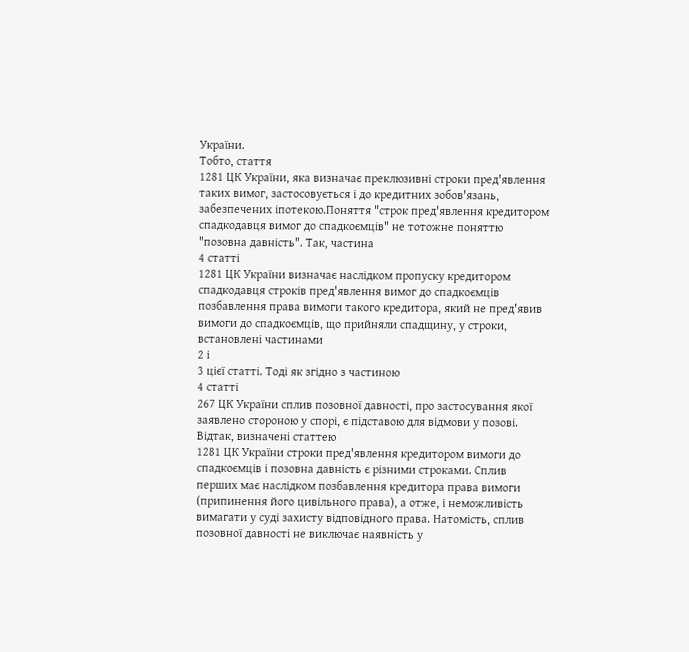України.
Тобто, стаття
1281 ЦК України, яка визначає преклюзивні строки пред'явлення таких вимог, застосовується і до кредитних зобов'язань, забезпечених іпотекою.Поняття "строк пред'явлення кредитором спадкодавця вимог до спадкоємців" не тотожне поняттю "позовна давність". Так, частина
4 статті
1281 ЦК України визначає наслідком пропуску кредитором спадкодавця строків пред'явлення вимог до спадкоємців позбавлення права вимоги такого кредитора, який не пред'явив вимоги до спадкоємців, що прийняли спадщину, у строки, встановлені частинами
2 і
3 цієї статті. Тоді як згідно з частиною
4 статті
267 ЦК України сплив позовної давності, про застосування якої заявлено стороною у спорі, є підставою для відмови у позові. Відтак, визначені статтею
1281 ЦК України строки пред'явлення кредитором вимоги до спадкоємців і позовна давність є різними строками. Сплив перших має наслідком позбавлення кредитора права вимоги (припинення його цивільного права), а отже, і неможливість вимагати у суді захисту відповідного права. Натомість, сплив позовної давності не виключає наявність у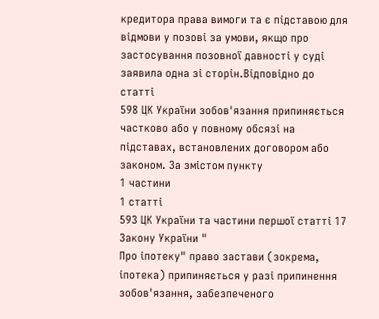кредитора права вимоги та є підставою для відмови у позові за умови, якщо про застосування позовної давності у суді заявила одна зі сторін.Відповідно до статті
598 ЦК України зобов'язання припиняється частково або у повному обсязі на підставах, встановлених договором або законом. За змістом пункту
1 частини
1 статті
593 ЦК України та частини першої статті 17 Закону України "
Про іпотеку" право застави (зокрема, іпотека) припиняється у разі припинення зобов'язання, забезпеченого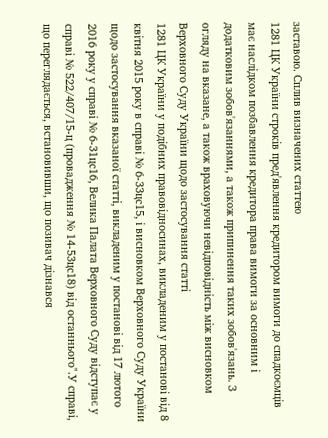заставою. Сплив визначених статтею
1281 ЦК України строків пред'явлення кредитором вимоги до спадкоємців має наслідком позбавлення кредитора права вимоги за основним і додатковим зобов'язаннями, а також припинення таких зобов'язань. З огляду на вказане, а також враховуючи невідповідність між висновком Верховного Суду України щодо застосування статті
1281 ЦК України у подібних правовідносинах, викладеним у постанові від 8 квітня 2015 року в справі № 6-33цс15, і висновком Верховного Суду України щодо застосування вказаної статті, викладеним у постанові від 17 лютого 2016 року у справі № 6-31цс16, Велика Палата Верховного Суду відступає у справі № 522/407/15-ц (провадження № 14-53цс18) від останнього".У справі, що переглядається, встановивши, що позивач дізнався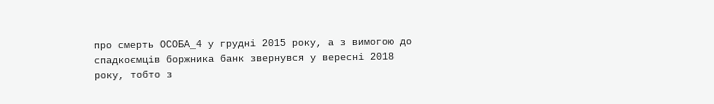про смерть ОСОБА_4 у грудні 2015 року, а з вимогою до спадкоємців боржника банк звернувся у вересні 2018 року, тобто з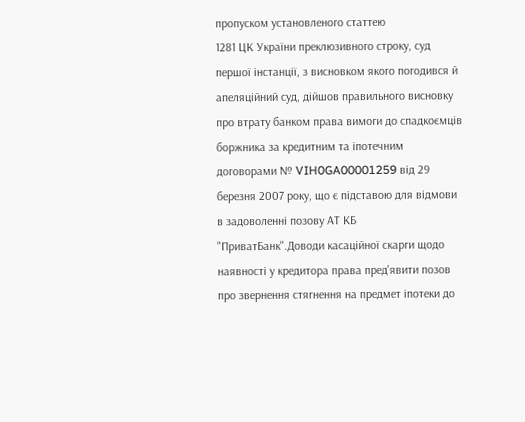пропуском установленого статтею
1281 ЦК України преклюзивного строку, суд першої інстанції, з висновком якого погодився й апеляційний суд, дійшов правильного висновку про втрату банком права вимоги до спадкоємців боржника за кредитним та іпотечним договорами № VIH0GA00001259 від 29 березня 2007 року, що є підставою для відмови в задоволенні позову АТ КБ "ПриватБанк".Доводи касаційної скарги щодо наявності у кредитора права пред'явити позов про звернення стягнення на предмет іпотеки до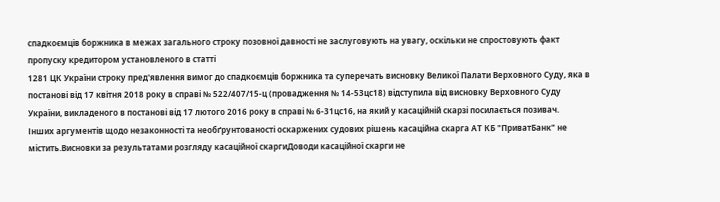спадкоємців боржника в межах загального строку позовної давності не заслуговують на увагу, оскільки не спростовують факт пропуску кредитором установленого в статті
1281 ЦК України строку пред'явлення вимог до спадкоємців боржника та суперечать висновку Великої Палати Верховного Суду, яка в постанові від 17 квітня 2018 року в справі № 522/407/15-ц (провадження № 14-53цс18) відступила від висновку Верховного Суду України, викладеного в постанові від 17 лютого 2016 року в справі № 6-31цс16, на який у касаційній скарзі посилається позивач.
Інших аргументів щодо незаконності та необґрунтованості оскаржених судових рішень касаційна скарга АТ КБ "ПриватБанк" не містить.Висновки за результатами розгляду касаційної скаргиДоводи касаційної скарги не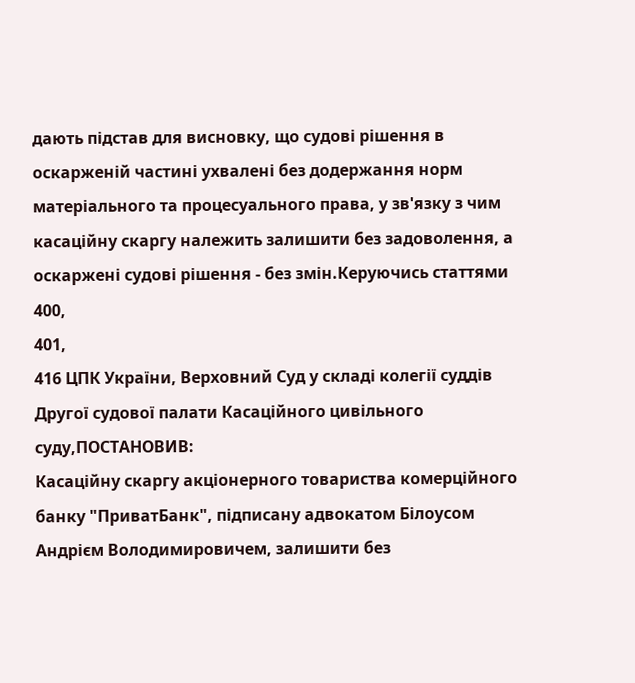дають підстав для висновку, що судові рішення в оскарженій частині ухвалені без додержання норм матеріального та процесуального права, у зв'язку з чим касаційну скаргу належить залишити без задоволення, а оскаржені судові рішення - без змін.Керуючись статтями
400,
401,
416 ЦПК України, Верховний Суд у складі колегії суддів Другої судової палати Касаційного цивільного суду,ПОСТАНОВИВ:
Касаційну скаргу акціонерного товариства комерційного банку "ПриватБанк", підписану адвокатом Білоусом Андрієм Володимировичем, залишити без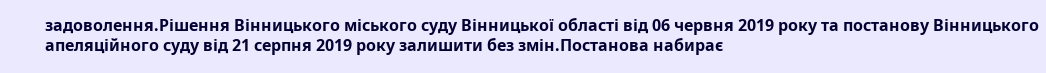задоволення.Рішення Вінницького міського суду Вінницької області від 06 червня 2019 року та постанову Вінницького апеляційного суду від 21 серпня 2019 року залишити без змін.Постанова набирає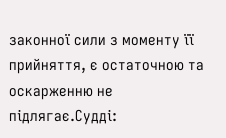законної сили з моменту її прийняття, є остаточною та оскарженню не підлягає.Судді: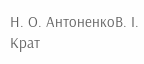Н. О. АнтоненкоВ. І. Крат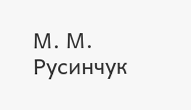М. М. Русинчук